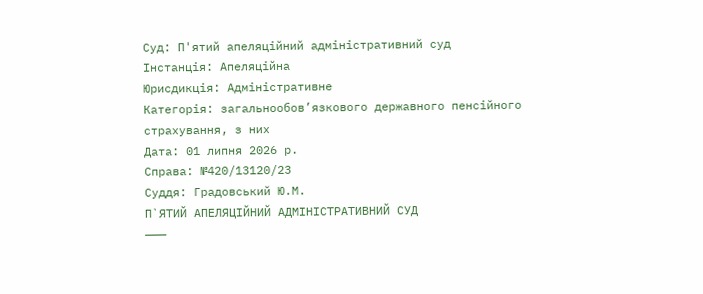Суд: П'ятий апеляційний адміністративний суд
Інстанція: Апеляційна
Юрисдикція: Адміністративне
Категорія: загальнообов’язкового державного пенсійного страхування, з них
Дата: 01 липня 2026 р.
Справа: №420/13120/23
Суддя: Градовський Ю.М.
П`ЯТИЙ АПЕЛЯЦІЙНИЙ АДМІНІСТРАТИВНИЙ СУД
———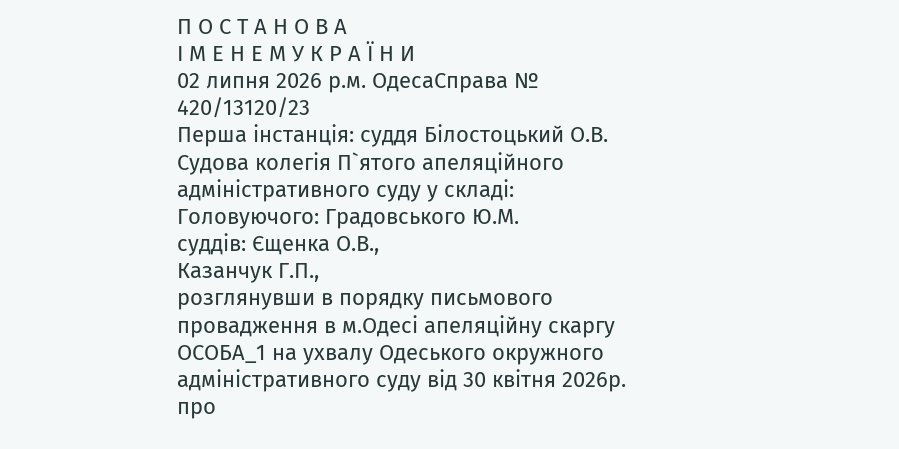П О С Т А Н О В А
І М Е Н Е М У К Р А Ї Н И
02 липня 2026 р.м. ОдесаСправа № 420/13120/23
Перша інстанція: суддя Білостоцький О.В.
Судова колегія П`ятого апеляційного адміністративного суду у складі:
Головуючого: Градовського Ю.М.
суддів: Єщенка О.В.,
Казанчук Г.П.,
розглянувши в порядку письмового провадження в м.Одесі апеляційну скаргу ОСОБА_1 на ухвалу Одеського окружного адміністративного суду від 30 квітня 2026р. про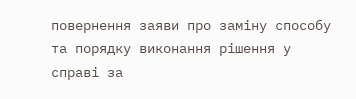повернення заяви про заміну способу та порядку виконання рішення у справі за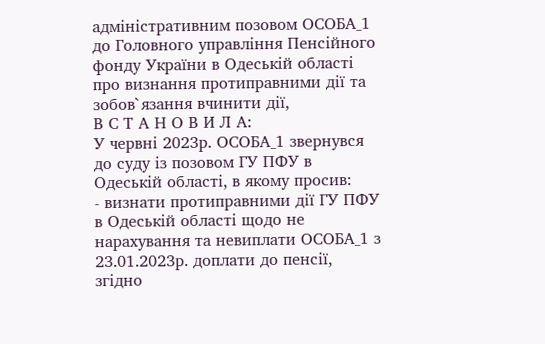адміністративним позовом ОСОБА_1 до Головного управління Пенсійного фонду України в Одеській області про визнання протиправними дії та зобов`язання вчинити дії,
В С Т А Н О В И Л А:
У червні 2023р. ОСОБА_1 звернувся до суду із позовом ГУ ПФУ в Одеській області, в якому просив:
- визнати протиправними дії ГУ ПФУ в Одеській області щодо не нарахування та невиплати ОСОБА_1 з 23.01.2023р. доплати до пенсії, згідно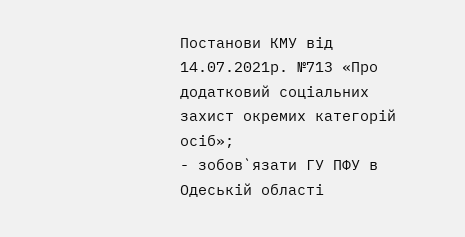Постанови КМУ від 14.07.2021р. №713 «Про додатковий соціальних захист окремих категорій осіб»;
- зобов`язати ГУ ПФУ в Одеській області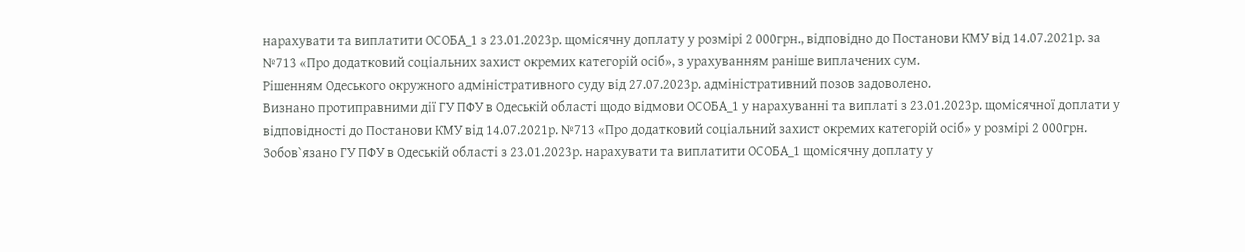нарахувати та виплатити ОСОБА_1 з 23.01.2023р. щомісячну доплату у розмірі 2 000грн., відповідно до Постанови КМУ від 14.07.2021р. за №713 «Про додатковий соціальних захист окремих категорій осіб», з урахуванням раніше виплачених сум.
Рішенням Одеського окружного адміністративного суду від 27.07.2023р. адміністративний позов задоволено.
Визнано протиправними дії ГУ ПФУ в Одеській області щодо відмови ОСОБА_1 у нарахуванні та виплаті з 23.01.2023р. щомісячної доплати у відповідності до Постанови КМУ від 14.07.2021р. №713 «Про додатковий соціальний захист окремих категорій осіб» у розмірі 2 000грн.
Зобов`язано ГУ ПФУ в Одеській області з 23.01.2023р. нарахувати та виплатити ОСОБА_1 щомісячну доплату у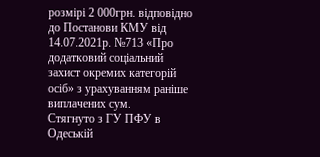розмірі 2 000грн. відповідно до Постанови КМУ від 14.07.2021р. №713 «Про додатковий соціальний захист окремих категорій осіб» з урахуванням раніше виплачених сум.
Стягнуто з ГУ ПФУ в Одеській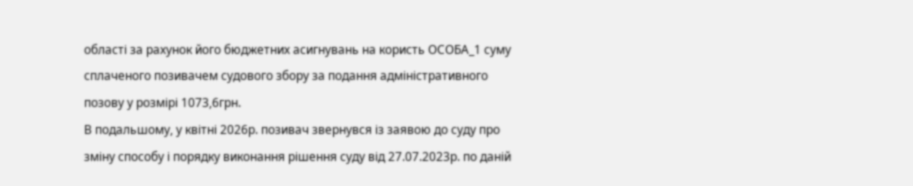області за рахунок його бюджетних асигнувань на користь ОСОБА_1 суму сплаченого позивачем судового збору за подання адміністративного позову у розмірі 1073,6грн.
В подальшому, у квітні 2026р. позивач звернувся із заявою до суду про зміну способу і порядку виконання рішення суду від 27.07.2023р. по даній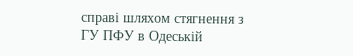справі шляхом стягнення з ГУ ПФУ в Одеській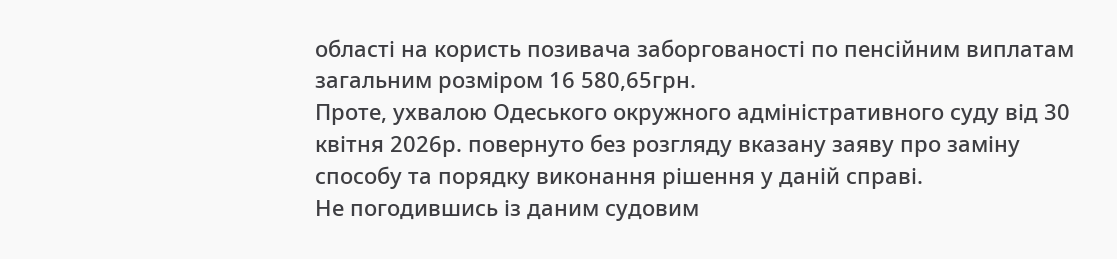області на користь позивача заборгованості по пенсійним виплатам загальним розміром 16 580,65грн.
Проте, ухвалою Одеського окружного адміністративного суду від 30 квітня 2026р. повернуто без розгляду вказану заяву про заміну способу та порядку виконання рішення у даній справі.
Не погодившись із даним судовим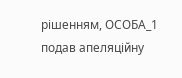рішенням, ОСОБА_1 подав апеляційну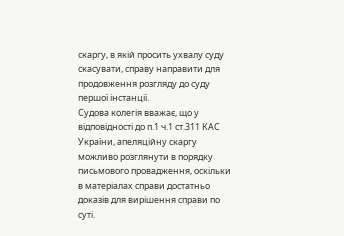скаргу, в якій просить ухвалу суду скасувати, справу направити для продовження розгляду до суду першої інстанції.
Судова колегія вважає, що у відповідності до п.1 ч.1 ст.311 КАС України, апеляційну скаргу можливо розглянути в порядку письмового провадження, оскільки в матеріалах справи достатньо доказів для вирішення справи по суті.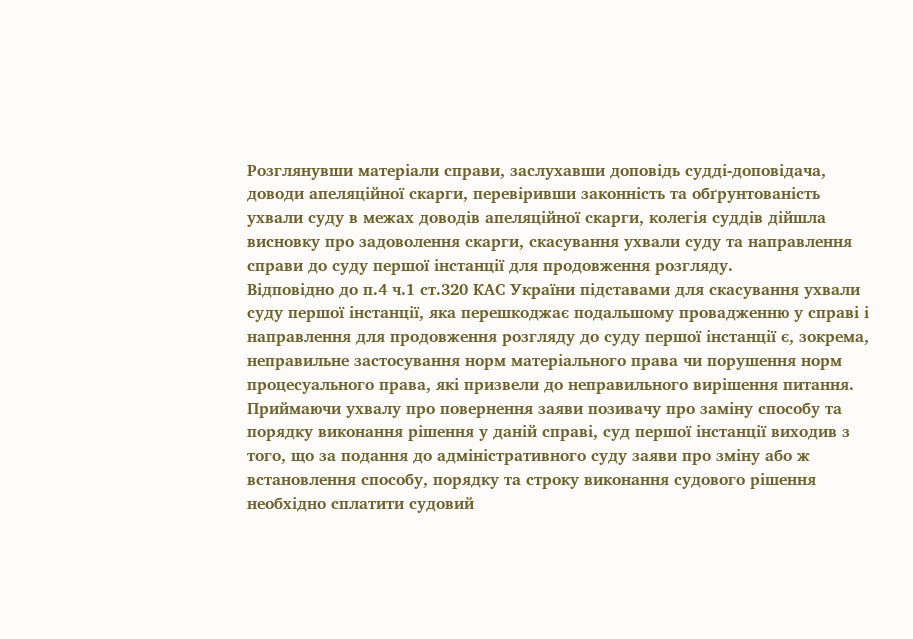Розглянувши матеріали справи, заслухавши доповідь судді-доповідача, доводи апеляційної скарги, перевіривши законність та обґрунтованість ухвали суду в межах доводів апеляційної скарги, колегія суддів дійшла висновку про задоволення скарги, скасування ухвали суду та направлення справи до суду першої інстанції для продовження розгляду.
Відповідно до п.4 ч.1 ст.320 КАС України підставами для скасування ухвали суду першої інстанції, яка перешкоджає подальшому провадженню у справі і направлення для продовження розгляду до суду першої інстанції є, зокрема, неправильне застосування норм матеріального права чи порушення норм процесуального права, які призвели до неправильного вирішення питання.
Приймаючи ухвалу про повернення заяви позивачу про заміну способу та порядку виконання рішення у даній справі, суд першої інстанції виходив з того, що за подання до адміністративного суду заяви про зміну або ж встановлення способу, порядку та строку виконання судового рішення необхідно сплатити судовий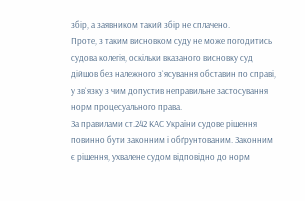збір, а заявником такий збір не сплачено.
Проте, з таким висновком суду не може погодитись судова колегія, оскільки вказаного висновку суд дійшов без належного з`ясування обставин по справі, у зв`язку з чим допустив неправильне застосування норм процесуального права.
За правилами ст.242 КАС України судове рішення повинно бути законним і обґрунтованим. Законним є рішення, ухвалене судом відповідно до норм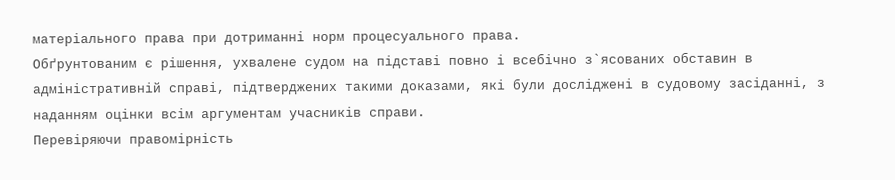матеріального права при дотриманні норм процесуального права.
Обґрунтованим є рішення, ухвалене судом на підставі повно і всебічно з`ясованих обставин в адміністративній справі, підтверджених такими доказами, які були досліджені в судовому засіданні, з наданням оцінки всім аргументам учасників справи.
Перевіряючи правомірність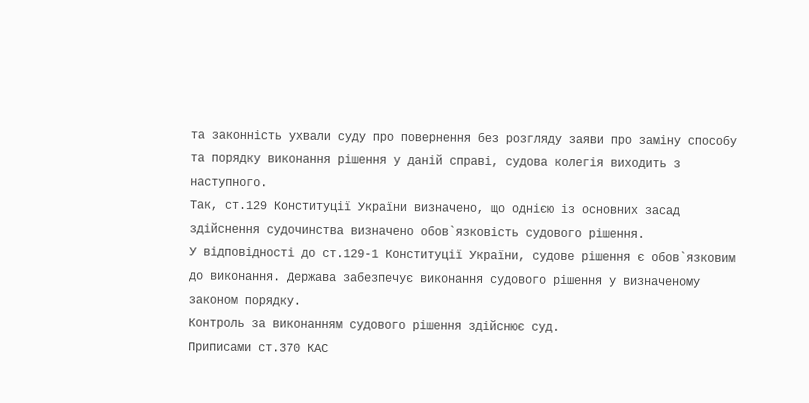та законність ухвали суду про повернення без розгляду заяви про заміну способу та порядку виконання рішення у даній справі, судова колегія виходить з наступного.
Так, ст.129 Конституції України визначено, що однією із основних засад здійснення судочинства визначено обов`язковість судового рішення.
У відповідності до ст.129-1 Конституції України, судове рішення є обов`язковим до виконання. Держава забезпечує виконання судового рішення у визначеному законом порядку.
Контроль за виконанням судового рішення здійснює суд.
Приписами ст.370 КАС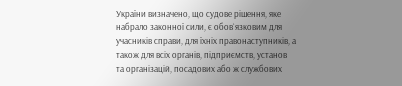України визначено, що судове рішення, яке набрало законної сили, є обов`язковим для учасників справи, для їхніх правонаступників, а також для всіх органів, підприємств, установ та організацій, посадових або ж службових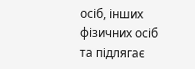осіб, інших фізичних осіб та підлягає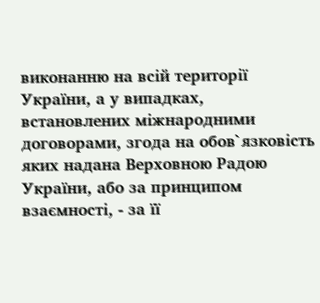виконанню на всій території України, а у випадках, встановлених міжнародними договорами, згода на обов`язковість яких надана Верховною Радою України, або за принципом взаємності, - за її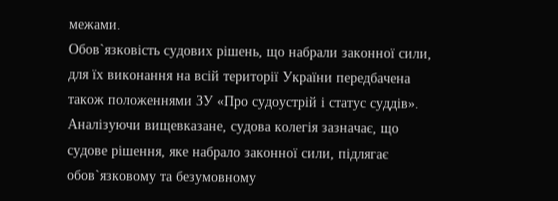межами.
Обов`язковість судових рішень, що набрали законної сили, для їх виконання на всій території України передбачена також положеннями ЗУ «Про судоустрій і статус суддів».
Аналізуючи вищевказане, судова колегія зазначає, що судове рішення, яке набрало законної сили, підлягає обов`язковому та безумовному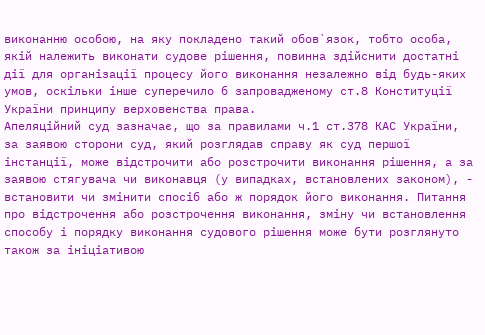виконанню особою, на яку покладено такий обов`язок, тобто особа, якій належить виконати судове рішення, повинна здійснити достатні дії для організації процесу його виконання незалежно від будь-яких умов, оскільки інше суперечило б запровадженому ст.8 Конституції України принципу верховенства права.
Апеляційний суд зазначає, що за правилами ч.1 ст.378 КАС України, за заявою сторони суд, який розглядав справу як суд першої інстанції, може відстрочити або розстрочити виконання рішення, а за заявою стягувача чи виконавця (у випадках, встановлених законом), - встановити чи змінити спосіб або ж порядок його виконання. Питання про відстрочення або розстрочення виконання, зміну чи встановлення способу і порядку виконання судового рішення може бути розглянуто також за ініціативою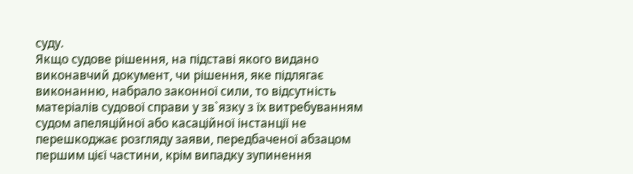суду.
Якщо судове рішення, на підставі якого видано виконавчий документ, чи рішення, яке підлягає виконанню, набрало законної сили, то відсутність матеріалів судової справи у зв`язку з їх витребуванням судом апеляційної або касаційної інстанції не перешкоджає розгляду заяви, передбаченої абзацом першим цієї частини, крім випадку зупинення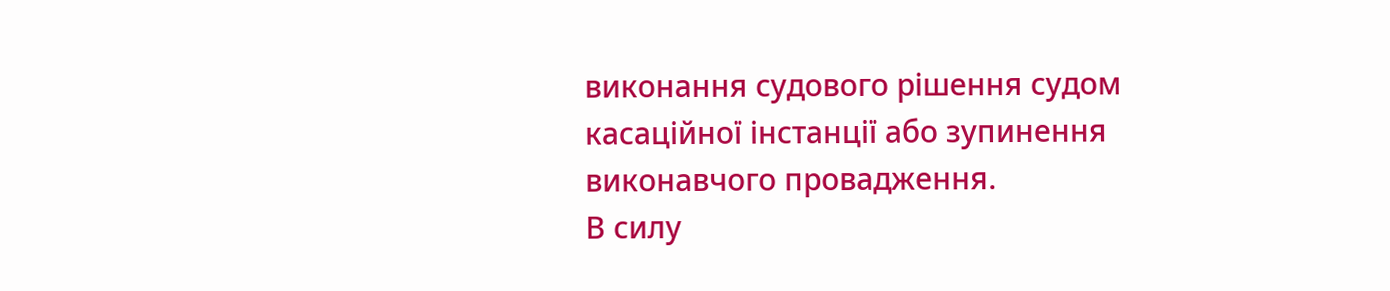виконання судового рішення судом касаційної інстанції або зупинення виконавчого провадження.
В силу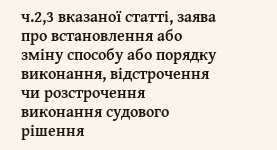ч.2,3 вказаної статті, заява про встановлення або зміну способу або порядку виконання, відстрочення чи розстрочення виконання судового рішення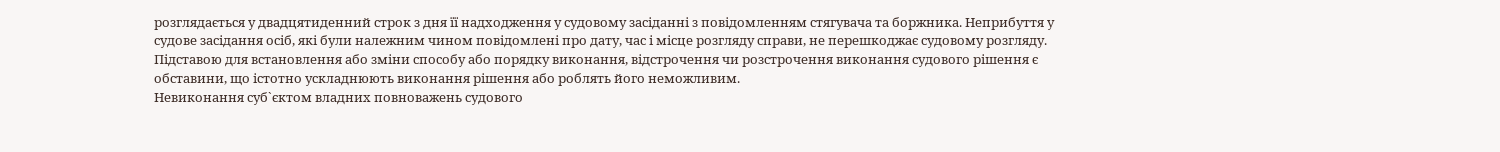розглядається у двадцятиденний строк з дня її надходження у судовому засіданні з повідомленням стягувача та боржника. Неприбуття у судове засідання осіб, які були належним чином повідомлені про дату, час і місце розгляду справи, не перешкоджає судовому розгляду. Підставою для встановлення або зміни способу або порядку виконання, відстрочення чи розстрочення виконання судового рішення є обставини, що істотно ускладнюють виконання рішення або роблять його неможливим.
Невиконання суб`єктом владних повноважень судового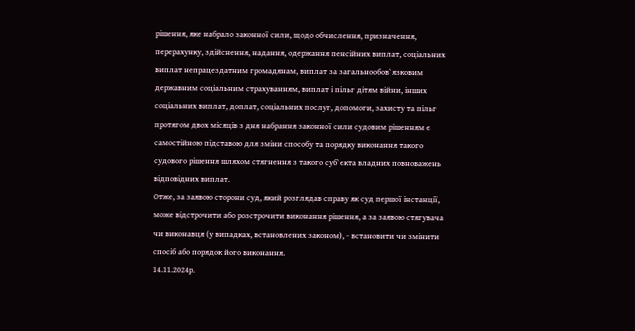рішення, яке набрало законної сили, щодо обчислення, призначення, перерахунку, здійснення, надання, одержання пенсійних виплат, соціальних виплат непрацездатним громадянам, виплат за загальнообов`язковим державним соціальним страхуванням, виплат і пільг дітям війни, інших соціальних виплат, доплат, соціальних послуг, допомоги, захисту та пільг протягом двох місяців з дня набрання законної сили судовим рішенням є самостійною підставою для зміни способу та порядку виконання такого судового рішення шляхом стягнення з такого суб`єкта владних повноважень відповідних виплат.
Отже, за заявою сторони суд, який розглядав справу як суд першої інстанції, може відстрочити або розстрочити виконання рішення, а за заявою стягувача чи виконавця (у випадках, встановлених законом), - встановити чи змінити спосіб або порядок його виконання.
14.11.2024р.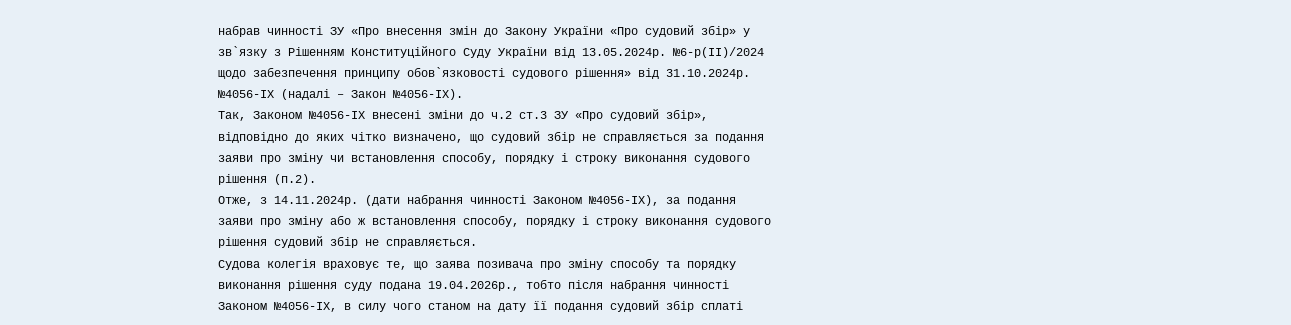набрав чинності ЗУ «Про внесення змін до Закону України «Про судовий збір» у зв`язку з Рішенням Конституційного Суду України від 13.05.2024р. №6-р(ІІ)/2024 щодо забезпечення принципу обов`язковості судового рішення» від 31.10.2024р. №4056-ІХ (надалі – Закон №4056-ІХ).
Так, Законом №4056-ІХ внесені зміни до ч.2 ст.3 ЗУ «Про судовий збір», відповідно до яких чітко визначено, що судовий збір не справляється за подання заяви про зміну чи встановлення способу, порядку і строку виконання судового рішення (п.2).
Отже, з 14.11.2024р. (дати набрання чинності Законом №4056-ІХ), за подання заяви про зміну або ж встановлення способу, порядку і строку виконання судового рішення судовий збір не справляється.
Судова колегія враховує те, що заява позивача про зміну способу та порядку виконання рішення суду подана 19.04.2026р., тобто після набрання чинності Законом №4056-ІХ, в силу чого станом на дату її подання судовий збір сплаті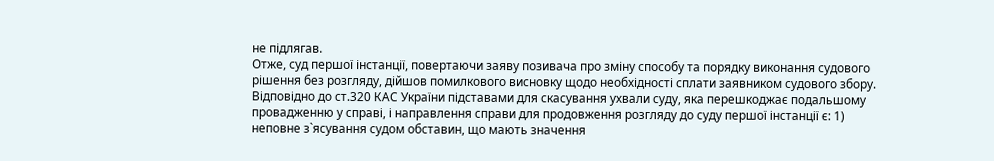не підлягав.
Отже, суд першої інстанції, повертаючи заяву позивача про зміну способу та порядку виконання судового рішення без розгляду, дійшов помилкового висновку щодо необхідності сплати заявником судового збору.
Відповідно до ст.320 КАС України підставами для скасування ухвали суду, яка перешкоджає подальшому провадженню у справі, і направлення справи для продовження розгляду до суду першої інстанції є: 1) неповне з`ясування судом обставин, що мають значення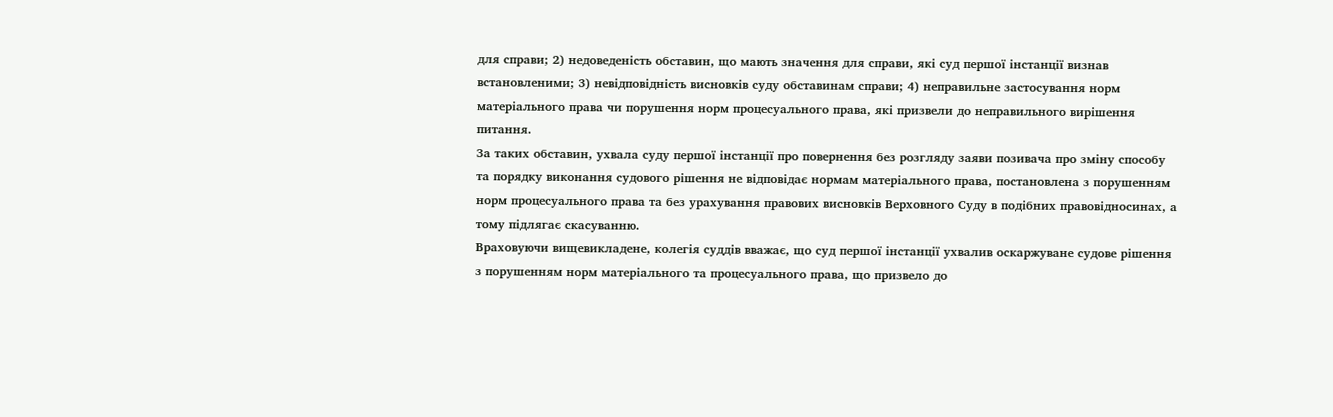для справи; 2) недоведеність обставин, що мають значення для справи, які суд першої інстанції визнав встановленими; 3) невідповідність висновків суду обставинам справи; 4) неправильне застосування норм матеріального права чи порушення норм процесуального права, які призвели до неправильного вирішення питання.
За таких обставин, ухвала суду першої інстанції про повернення без розгляду заяви позивача про зміну способу та порядку виконання судового рішення не відповідає нормам матеріального права, постановлена з порушенням норм процесуального права та без урахування правових висновків Верховного Суду в подібних правовідносинах, а тому підлягає скасуванню.
Враховуючи вищевикладене, колегія суддів вважає, що суд першої інстанції ухвалив оскаржуване судове рішення з порушенням норм матеріального та процесуального права, що призвело до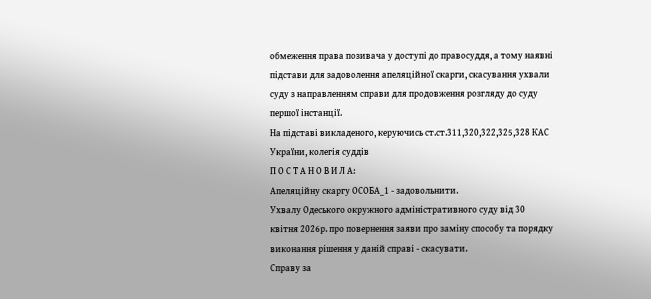обмеження права позивача у доступі до правосуддя, а тому наявні підстави для задоволення апеляційної скарги, скасування ухвали суду з направленням справи для продовження розгляду до суду першої інстанції.
На підставі викладеного, керуючись ст.ст.311,320,322,325,328 КАС України, колегія суддів
П О С Т А Н О В И Л А:
Апеляційну скаргу ОСОБА_1 - задовольнити.
Ухвалу Одеського окружного адміністративного суду від 30 квітня 2026р. про повернення заяви про заміну способу та порядку виконання рішення у даній справі - скасувати.
Справу за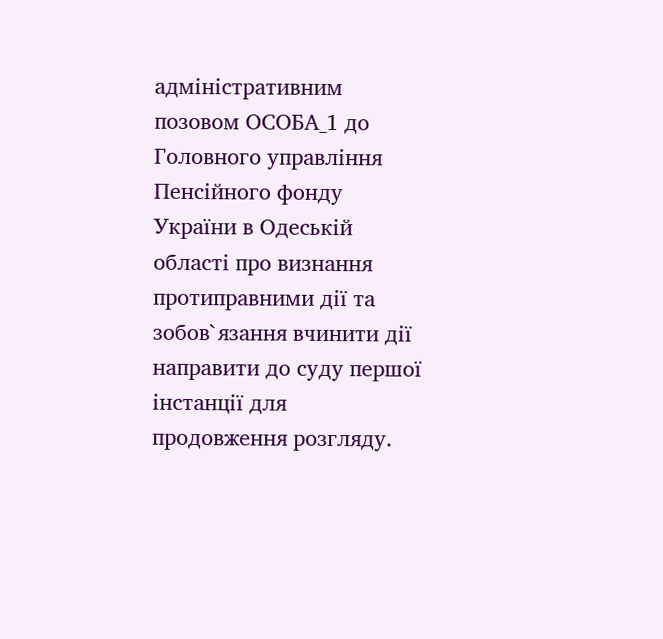адміністративним позовом ОСОБА_1 до Головного управління Пенсійного фонду України в Одеській області про визнання протиправними дії та зобов`язання вчинити дії направити до суду першої інстанції для продовження розгляду.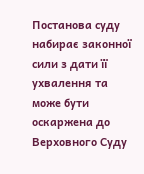Постанова суду набирає законної сили з дати її ухвалення та може бути оскаржена до Верховного Суду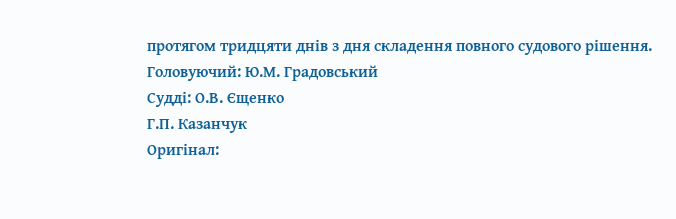протягом тридцяти днів з дня складення повного судового рішення.
Головуючий: Ю.М. Градовський
Судді: О.В. Єщенко
Г.П. Казанчук
Оригінал: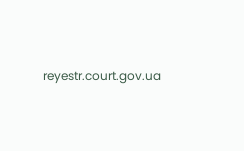reyestr.court.gov.ua